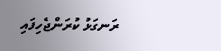ރަނގަޅު ކުރަންޖެހިފައި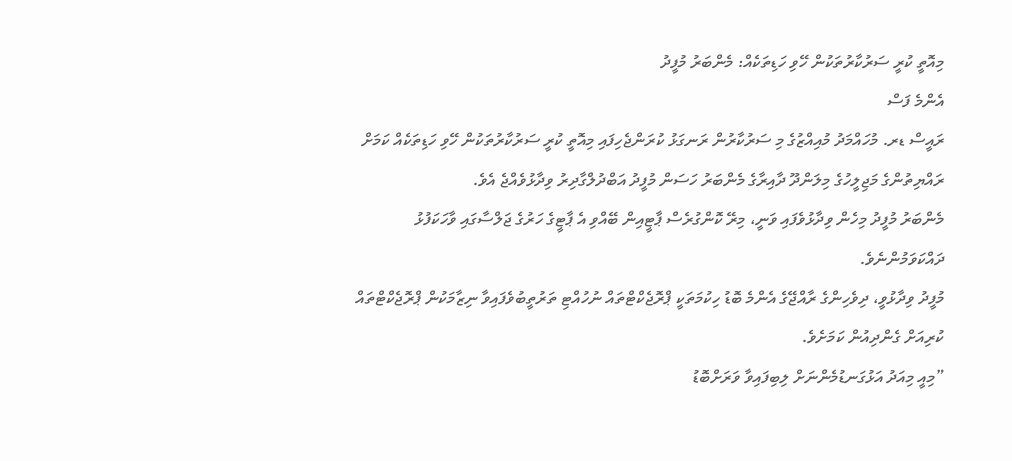މިއޮތީ ކުރީ ސަރުކާރުތަކުން ހޭވި ހަޑިތަކެއް: މެންބަރު މުފީދު
އެންމެ ފަސް
ރައީސް ޑރ. މުހައްމަދު މުއިއްޒުގެ މި ސަރުކާރުން ރަނގަޅު ކުރަންޖެހިފައި މިއޮތީ ކުރީ ސަރުކާރުތަކުން ހޭވި ހަޑިތަކެއް ކަމަށް ރައްޔިތުންގެ މަޖިލީހުގެ މިލަންދޫ ދާއިރާގެ މެންބަރު ހަސަން މުފީދު އަބްދުލްގާދިރު ވިދާޅުވެއްޖެ އެވެ.
މެންބަރު މުފީދު މިހެން ވިދާޅުވެފައި ވަނީ، މިރޭ ކޮންގުރެސް ޕާޓީއިން ބޭއްވި އެ ޕާޓީގެ ހަރުގެ ޖަލްސާގައި ވާހަކަފުޅު ދައްކަވަމުންނެވެ.
މުފީދު ވިދާޅުވީ، ދިވެހިންގެ ރާއްޖޭގެ އެންމެ ބޮޑު ހިކުމަތަކީ ޕްރޮޖެކްޓްތައް ނުހުއްޓި ތަރުތީބުވެފައިވާ ނިޒާމަކުން ޕްރޮޖެކްޓްތައް ކުރިއަށް ގެންދިއުން ކަމަށެވެ.
”މިއީ މިއަދު އަޅުގަނޑުމެންނަށް ލިބިފައިވާ ވަރަށްބޮޑު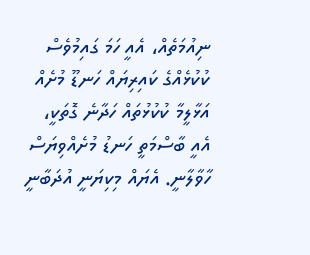ނިއުމަތެއް، އެއީ ހަމަ ގައިމުވެސް ކުކުޅެއްގެ ކައިރިޔައް ހަނޑޫ މުށެއް އަޅާލީމާ ކުކުޅުތައް ހަދާނެ ގޮތަކީ، އެއީ ބާސްމަތީ ހަނޑު މުށެއްވިޔަސް ހާވާލާނީ. އެޔައް މިކިޔަނީ އުދަބާނީ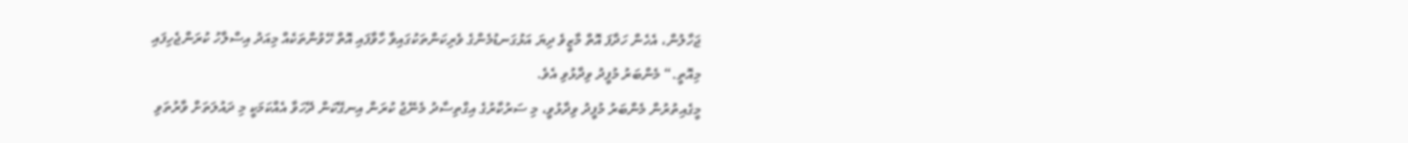ޖަހާލުން، އެހެން ހަދާފަ އޮތް މާޒީވެ ދިޔަ އަޅުގަނޑުމެންގެ ވެރިކަންތަކުގައިވާ ހާވާފައި އޮތް ހޭވުންތަކެއް މިއަދު އިސްލާހު ކުރަންޖެހިފައި މިއޮތީ.“ މެންބަރު މުފީދު ވިދާޅުވި އެވެ.
މީގެއިތުރުން މެންބަރު މުފީދު ވިދާޅުވީ، މި ސަރުކާރުގެ އިގްތިސާދު މެނޭޖު ކުރަން އިނގޭކަން ދޭހަވާ އެއްކަމަކީ މި ދައުލަތަށް ވާރުތަވި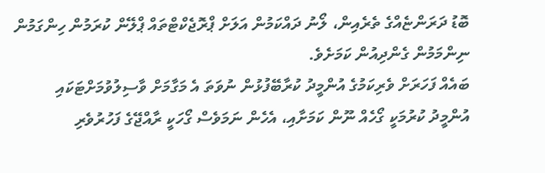ބޮޑު ދަރަންޏެއްގެ ތެރެއިން، ލޯނު ދައްކަމުން އަލަށް ޕްރޮޖެކްޓްތައް ޕްލޭން ކުރަމުން ހިންގަމުން ނިންމަމުން ގެންދިއުން ކަމަށެވެ.
ބައެއް ފަހަރަށް ވެރިކަމުގެ އުންމީދު ކުރާބޭފުޅުން ނުވަތަ އެ މަގާމަށް ވާސިލުވުމަށްޓަކައި އުންމީދު ކުރުމަކީ ގޯހެއް ނޫން ކަމަށާއި، އެހެން ނަމަވެސް ގޯހަކީ ރާއްޖޭގެ ފަހުރުވެރި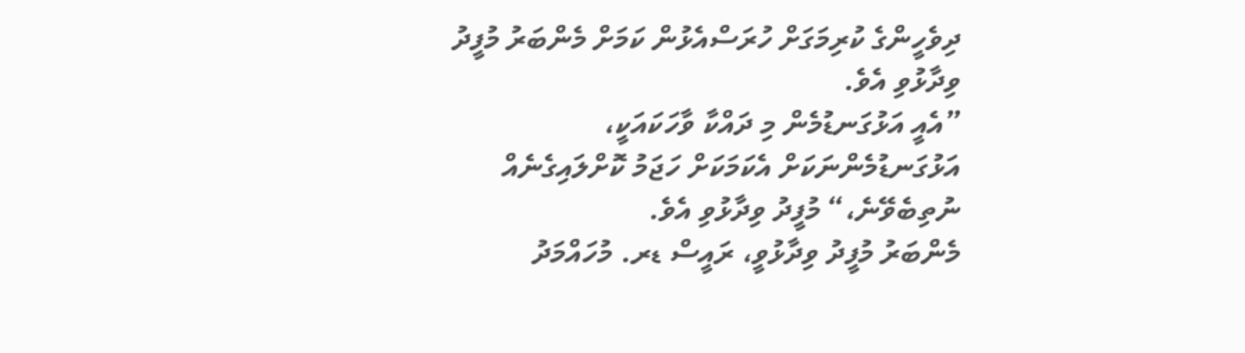ދިވެހީންގެ ކުރިމަގަށް ހުރަސްއެޅުން ކަމަށް މެންބަރު މުފީދު ވިދާޅުވި އެވެ.
”އެއީ އަޅުގަނޑުމެން މި ދައްކާ ވާހަކައަކީ، އަޅުގަނޑުމެންނަކަށް އެކަމަކަށް ހަޖަމު ކޮށްލައިގެނެއް ނުތިބެވޭނެ،“ މުފީދު ވިދާޅުވި އެވެ.
މެންބަރު މުފީދު ވިދާޅުވީ، ރައީސް ޑރ. މުހައްމަދު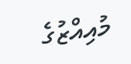މުއިއްޒުގެ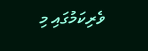ވެރިކަމުގައި މި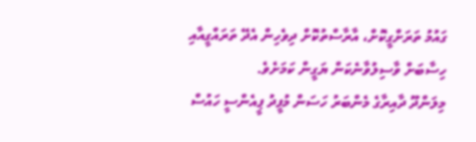ގައުމު ތަރަށްގީކޮށް، އާރާސްތުކޮށް ދިވެހިން އެދޭ ތަރައްގީއާއި ހިސާބަށް ވާސިލުވާނެކަން ޔަގީން ކަމަށެވެ.
މިލަންދޫ ދާއިރާގެ މެންބަރު ހަސަން މުފީދު ޕީއެންސީ ހައުސް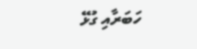ހަބަރާއި ގުޅޭ